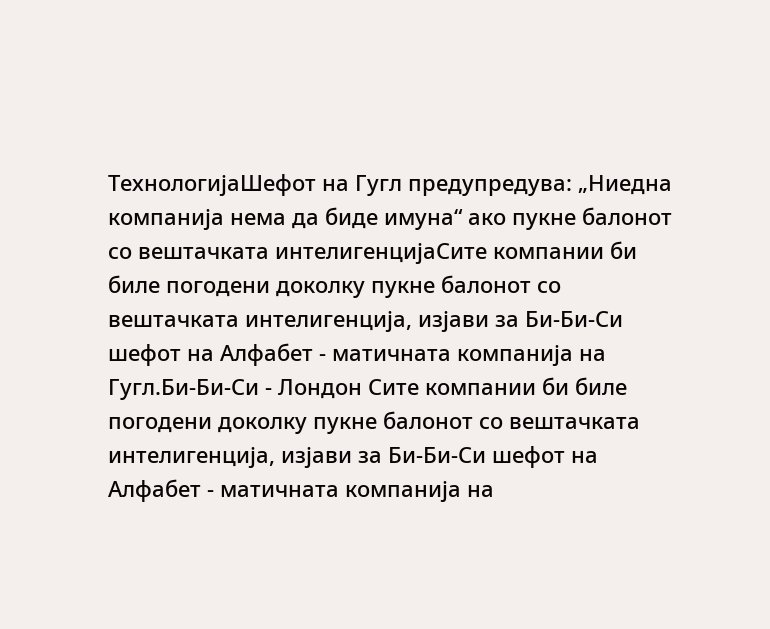ТехнологијаШефот на Гугл предупредува: „Ниедна компанија нема да биде имуна“ ако пукне балонот со вештачката интелигенцијаСите компании би биле погодени доколку пукне балонот со вештачката интелигенција, изјави за Би-Би-Си шефот на Алфабет - матичната компанија на Гугл.Би-Би-Си - Лондон Сите компании би биле погодени доколку пукне балонот со вештачката интелигенција, изјави за Би-Би-Си шефот на Алфабет - матичната компанија на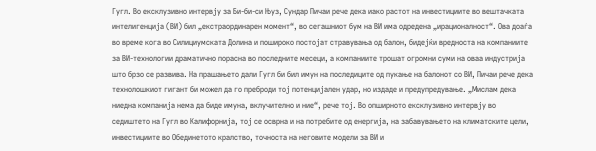Гугл. Во ексклузивно интервју за Би-би-си Њуз, Сундар Пичаи рече дека иако растот на инвестициите во вештачката интелигенција (ВИ) бил „екстраординарен момент“, во сегашниот бум на ВИ има одредена „ирационалност“. Ова доаѓа во време кога во Силициумската Долина и пошироко постојат стравувања од балон, бидејќи вредноста на компаниите за ВИ-технологии драматично порасна во последните месеци, а компаниите трошат огромни суми на оваа индустрија што брзо се развива. На прашањето дали Гугл би бил имун на последиците од пукање на балонот со ВИ, Пичаи рече дека технолошкиот гигант би можел да го преброди тој потенцијален удар, но издаде и предупредување. „Мислам дека ниедна компанија нема да биде имуна, вклучително и ние“, рече тој. Во опширното ексклузивно интервју во седиштето на Гугл во Калифорнија, тој се осврна и на потребите од енергија, на забавувањето на климатските цели, инвестициите во Обединетото кралство, точноста на неговите модели за ВИ и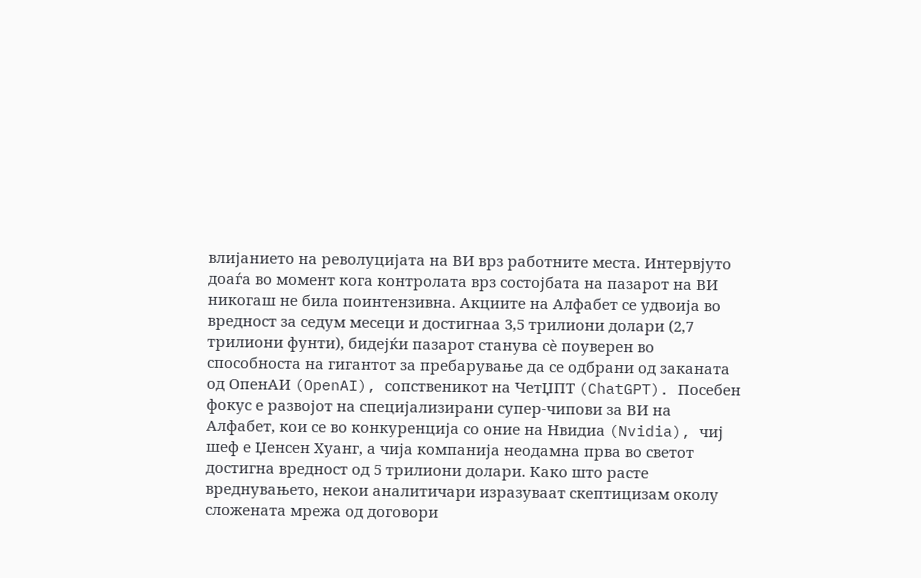влијанието на револуцијата на ВИ врз работните места. Интервјуто доаѓа во момент кога контролата врз состојбата на пазарот на ВИ никогаш не била поинтензивна. Акциите на Алфабет се удвоија во вредност за седум месеци и достигнаа 3,5 трилиони долари (2,7 трилиони фунти), бидејќи пазарот станува сè поуверен во способноста на гигантот за пребарување да се одбрани од заканата од ОпенАИ (OpenAI), сопственикот на ЧетЏПТ (ChatGPT). Посебен фокус е развојот на специјализирани супер-чипови за ВИ на Алфабет, кои се во конкуренција со оние на Нвидиа (Nvidia), чиј шеф е Џенсен Хуанг, а чија компанија неодамна прва во светот достигна вредност од 5 трилиони долари. Како што расте вреднувањето, некои аналитичари изразуваат скептицизам околу сложената мрежа од договори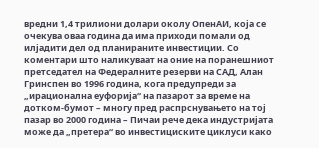вредни 1,4 трилиони долари околу ОпенАИ, која се очекува оваа година да има приходи помали од илјадити дел од планираните инвестиции. Со коментари што наликуваат на оние на поранешниот претседател на Федералните резерви на САД, Алан Гринспен во 1996 година, кога предупреди за „ирационална еуфорија“ на пазарот за време на дотком-бумот – многу пред распрснувањето на тој пазар во 2000 година – Пичаи рече дека индустријата може да „претера“ во инвестициските циклуси како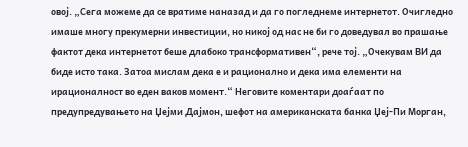овој. „Сега можеме да се вратиме наназад и да го погледнеме интернетот. Очигледно имаше многу прекумерни инвестиции, но никој од нас не би го доведувал во прашање фактот дека интернетот беше длабоко трансформативен“, рече тој. „Очекувам ВИ да биде исто така. Затоа мислам дека е и рационално и дека има елементи на ирационалност во еден ваков момент.“ Неговите коментари доаѓаат по предупредувањето на Џејми Дајмон, шефот на американската банка Џеј-Пи Морган,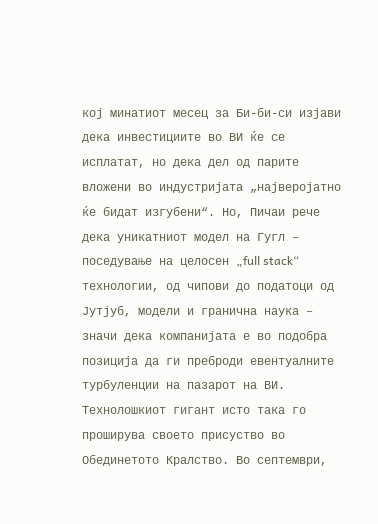кој минатиот месец за Би-би-си изјави дека инвестициите во ВИ ќе се исплатат, но дека дел од парите вложени во индустријата „најверојатно ќе бидат изгубени“. Но, Пичаи рече дека уникатниот модел на Гугл – поседување на целосен „full stack“ технологии, од чипови до податоци од Јутјуб, модели и гранична наука – значи дека компанијата е во подобра позиција да ги преброди евентуалните турбуленции на пазарот на ВИ. Технолошкиот гигант исто така го проширува своето присуство во Обединетото Кралство. Во септември,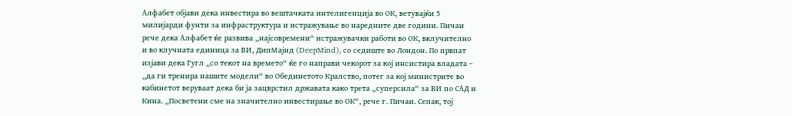Алфабет објави дека инвестира во вештачката интелигенција во ОК, ветувајќи 5 милијарди фунти за инфраструктура и истражување во наредните две години. Пичаи рече дека Алфабет ќе развива „најсовремени“ истражувачки работи во ОК, вклучително и во клучната единица за ВИ, ДипМајнд (DeepMind), со седиште во Лондон. По првпат изјави дека Гугл „со текот на времето“ ќе го направи чекорот за кој инсистира владата – „да ги тренира нашите модели“ во Обединетото Кралство, потег за кој министрите во кабинетот веруваат дека би ја зацврстил државата како трета „суперсила“ за ВИ по САД и Кина. „Посветени сме на значително инвестирање во ОК“, рече г. Пичаи. Сепак, тој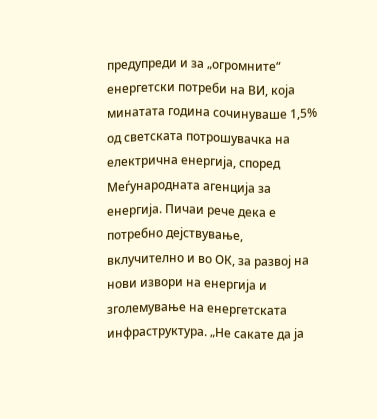предупреди и за „огромните“ енергетски потреби на ВИ, која минатата година сочинуваше 1,5% од светската потрошувачка на електрична енергија, според Меѓународната агенција за енергија. Пичаи рече дека е потребно дејствување, вклучително и во ОК, за развој на нови извори на енергија и зголемување на енергетската инфраструктура. „Не сакате да ја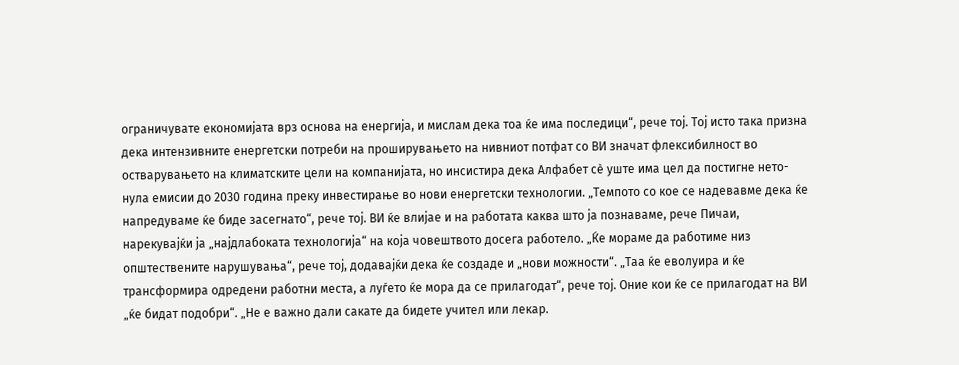ограничувате економијата врз основа на енергија, и мислам дека тоа ќе има последици“, рече тој. Тој исто така призна дека интензивните енергетски потреби на проширувањето на нивниот потфат со ВИ значат флексибилност во остварувањето на климатските цели на компанијата, но инсистира дека Алфабет сè уште има цел да постигне нето-нула емисии до 2030 година преку инвестирање во нови енергетски технологии. „Темпото со кое се надевавме дека ќе напредуваме ќе биде засегнато“, рече тој. ВИ ќе влијае и на работата каква што ја познаваме, рече Пичаи, нарекувајќи ја „најдлабоката технологија“ на која човештвото досега работело. „Ќе мораме да работиме низ општествените нарушувања“, рече тој, додавајќи дека ќе создаде и „нови можности“. „Таа ќе еволуира и ќе трансформира одредени работни места, а луѓето ќе мора да се прилагодат“, рече тој. Оние кои ќе се прилагодат на ВИ „ќе бидат подобри“. „Не е важно дали сакате да бидете учител или лекар.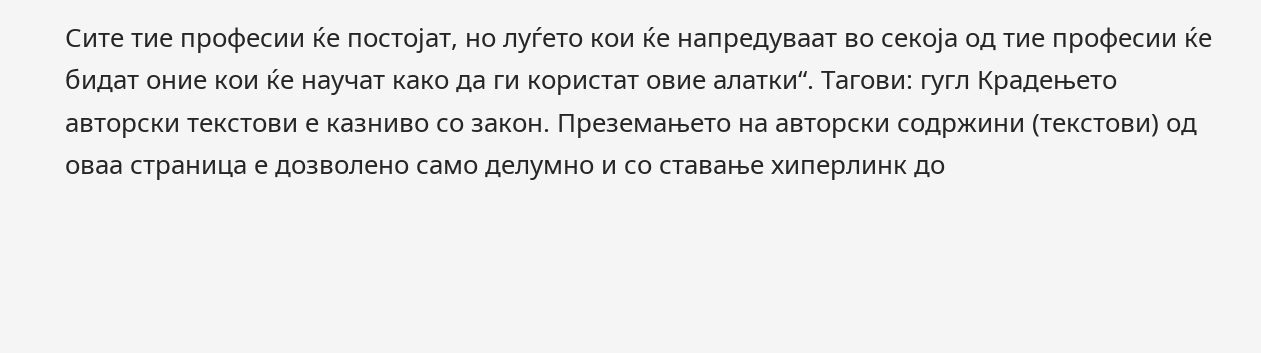Сите тие професии ќе постојат, но луѓето кои ќе напредуваат во секоја од тие професии ќе бидат оние кои ќе научат како да ги користат овие алатки“. Тагови: гугл Крадењето авторски текстови е казниво со закон. Преземањето на авторски содржини (текстови) од оваа страница е дозволено само делумно и со ставање хиперлинк до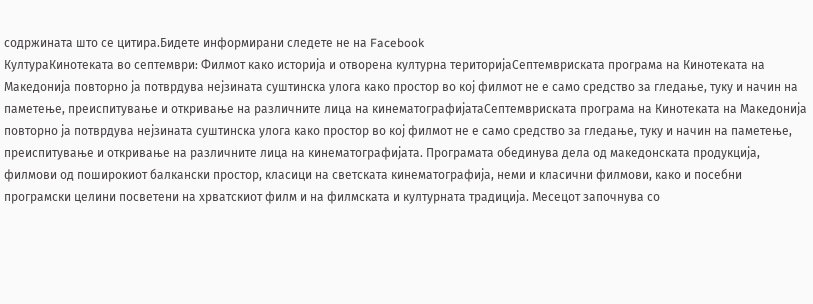содржината што се цитира.Бидете информирани следете не на Facebook
КултураКинотеката во септември: Филмот како историја и отворена културна територијаСептемвриската програма на Кинотеката на Македонија повторно ја потврдува нејзината суштинска улога како простор во кој филмот не е само средство за гледање, туку и начин на паметење, преиспитување и откривање на различните лица на кинематографијатаСептемвриската програма на Кинотеката на Македонија повторно ја потврдува нејзината суштинска улога како простор во кој филмот не е само средство за гледање, туку и начин на паметење, преиспитување и откривање на различните лица на кинематографијата. Програмата обединува дела од македонската продукција, филмови од поширокиот балкански простор, класици на светската кинематографија, неми и класични филмови, како и посебни програмски целини посветени на хрватскиот филм и на филмската и културната традиција. Месецот започнува со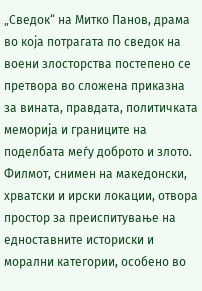„Сведок“ на Митко Панов, драма во која потрагата по сведок на воени злосторства постепено се претвора во сложена приказна за вината, правдата, политичката меморија и границите на поделбата меѓу доброто и злото. Филмот, снимен на македонски, хрватски и ирски локации, отвора простор за преиспитување на едноставните историски и морални категории, особено во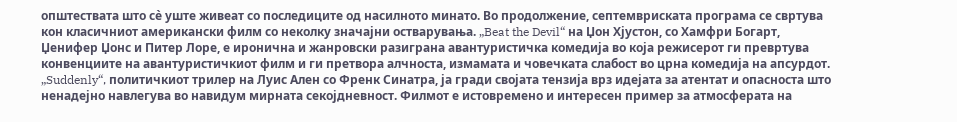општествата што сè уште живеат со последиците од насилното минато. Во продолжение, септемвриската програма се свртува кон класичниот американски филм со неколку значајни остварувања. „Beat the Devil“ на Џон Хјустон, со Хамфри Богарт, Џенифер Џонс и Питер Лоре, е иронична и жанровски разиграна авантуристичка комедија во која режисерот ги превртува конвенциите на авантуристичкиот филм и ги претвора алчноста, измамата и човечката слабост во црна комедија на апсурдот. „Suddenly“, политичкиот трилер на Луис Ален со Френк Синатра, ја гради својата тензија врз идејата за атентат и опасноста што ненадејно навлегува во навидум мирната секојдневност. Филмот е истовремено и интересен пример за атмосферата на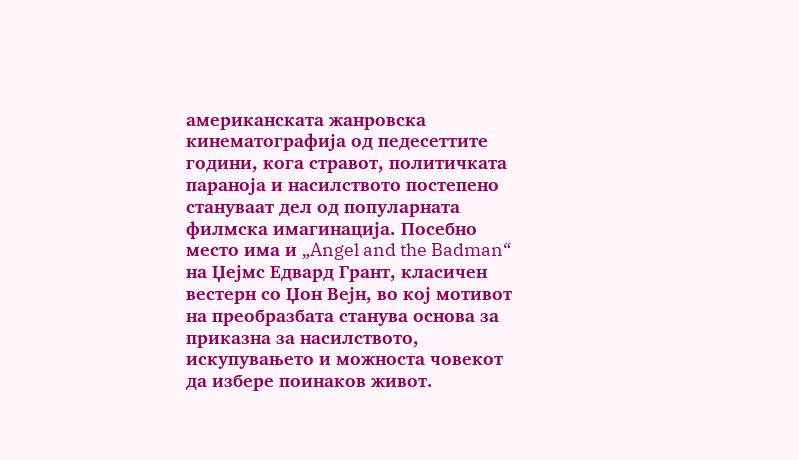американската жанровска кинематографија од педесеттите години, кога стравот, политичката параноја и насилството постепено стануваат дел од популарната филмска имагинација. Посебно место има и „Angel and the Badman“ на Џејмс Едвард Грант, класичен вестерн со Џон Вејн, во кој мотивот на преобразбата станува основа за приказна за насилството, искупувањето и можноста човекот да избере поинаков живот.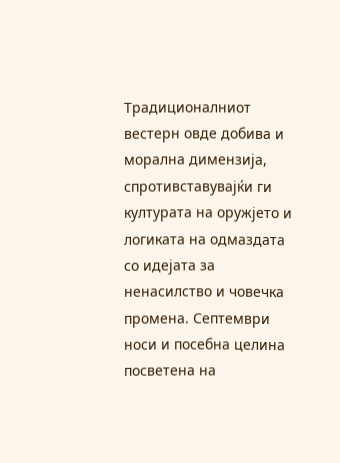Традиционалниот вестерн овде добива и морална димензија, спротивставувајќи ги културата на оружјето и логиката на одмаздата со идејата за ненасилство и човечка промена. Септември носи и посебна целина посветена на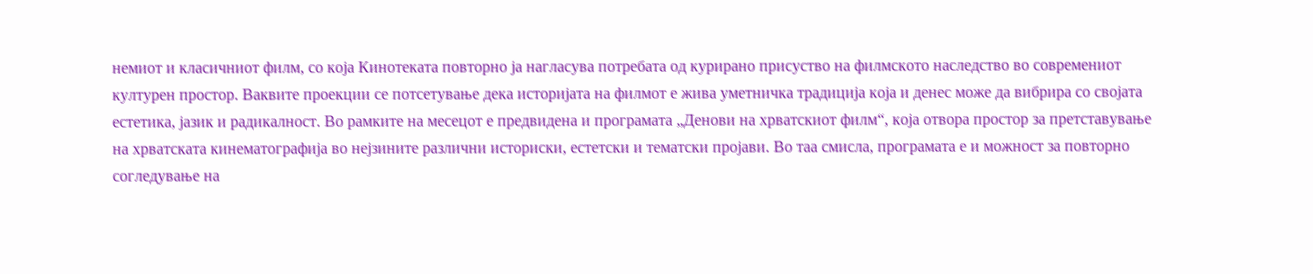немиот и класичниот филм, со која Кинотеката повторно ја нагласува потребата од курирано присуство на филмското наследство во современиот културен простор. Ваквите проекции се потсетување дека историјата на филмот е жива уметничка традиција која и денес може да вибрира со својата естетика, јазик и радикалност. Во рамките на месецот е предвидена и програмата „Денови на хрватскиот филм“, која отвора простор за претставување на хрватската кинематографија во нејзините различни историски, естетски и тематски пројави. Во таа смисла, програмата е и можност за повторно согледување на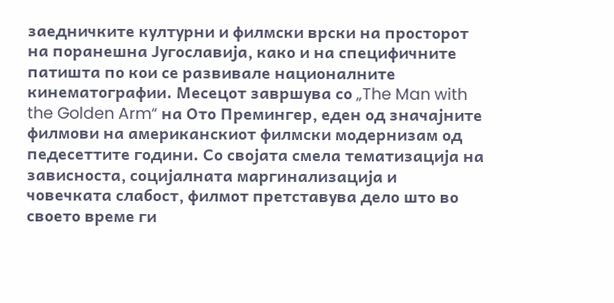заедничките културни и филмски врски на просторот на поранешна Југославија, како и на специфичните патишта по кои се развивале националните кинематографии. Месецот завршува со „The Man with the Golden Arm“ на Ото Премингер, еден од значајните филмови на американскиот филмски модернизам од педесеттите години. Со својата смела тематизација на зависноста, социјалната маргинализација и човечката слабост, филмот претставува дело што во своето време ги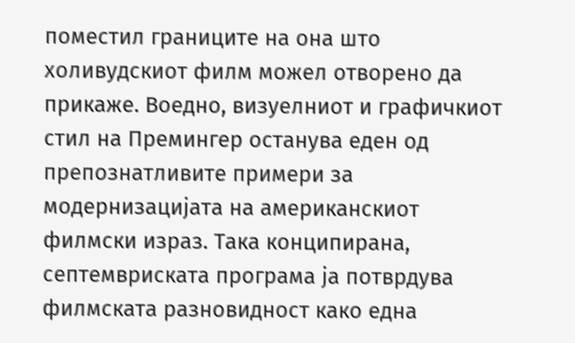поместил границите на она што холивудскиот филм можел отворено да прикаже. Воедно, визуелниот и графичкиот стил на Премингер останува еден од препознатливите примери за модернизацијата на американскиот филмски израз. Така конципирана, септемвриската програма ја потврдува филмската разновидност како една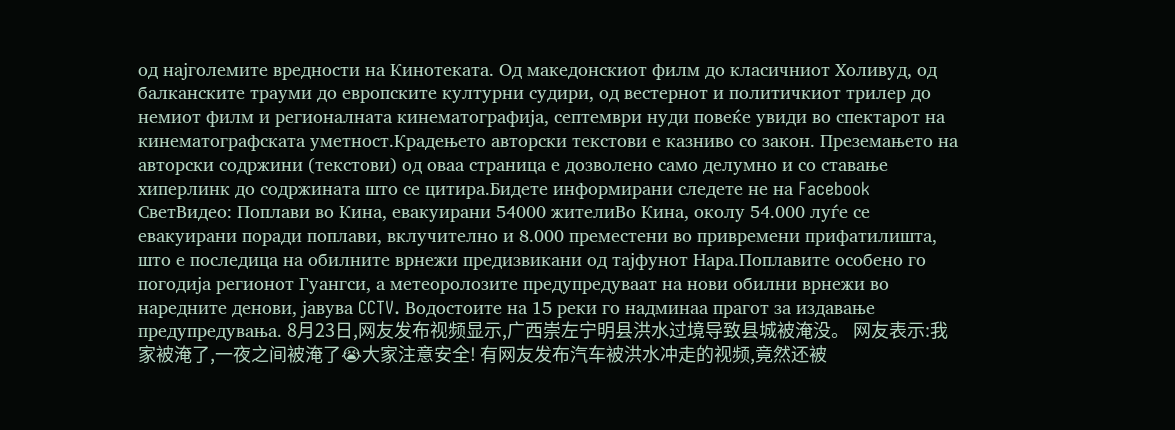од најголемите вредности на Кинотеката. Од македонскиот филм до класичниот Холивуд, од балканските трауми до европските културни судири, од вестернот и политичкиот трилер до немиот филм и регионалната кинематографија, септември нуди повеќе увиди во спектарот на кинематографската уметност.Крадењето авторски текстови е казниво со закон. Преземањето на авторски содржини (текстови) од оваа страница е дозволено само делумно и со ставање хиперлинк до содржината што се цитира.Бидете информирани следете не на Facebook
СветВидео: Поплави во Кина, евакуирани 54000 жителиВо Кина, околу 54.000 луѓе се евакуирани поради поплави, вклучително и 8.000 преместени во привремени прифатилишта, што е последица на обилните врнежи предизвикани од тајфунот Нара.Поплавите особено го погодија регионот Гуангси, а метеоролозите предупредуваат на нови обилни врнежи во наредните денови, јавува CCTV. Водостоите на 15 реки го надминаа прагот за издавање предупредувања. 8月23日,网友发布视频显示,广西崇左宁明县洪水过境导致县城被淹没。 网友表示:我家被淹了,一夜之间被淹了😭大家注意安全! 有网友发布汽车被洪水冲走的视频,竟然还被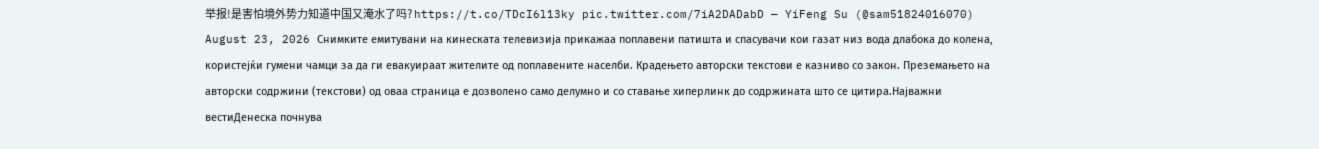举报!是害怕境外势力知道中国又淹水了吗? https://t.co/TDcI6l13ky pic.twitter.com/7iA2DADabD — YiFeng Su (@sam51824016070) August 23, 2026 Снимките емитувани на кинеската телевизија прикажаа поплавени патишта и спасувачи кои газат низ вода длабока до колена, користејќи гумени чамци за да ги евакуираат жителите од поплавените населби. Крадењето авторски текстови е казниво со закон. Преземањето на авторски содржини (текстови) од оваа страница е дозволено само делумно и со ставање хиперлинк до содржината што се цитира.Најважни вестиДенеска почнува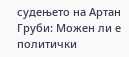судењето на Артан Груби: Можен ли е политички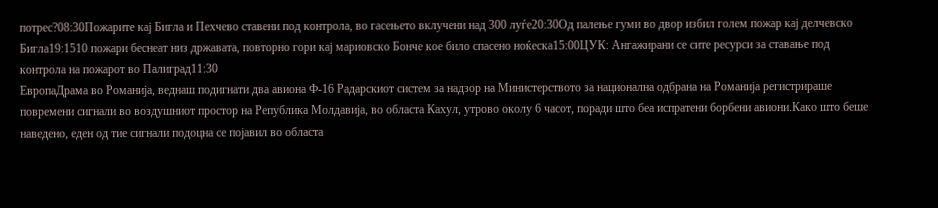потрес?08:30Пожарите кај Бигла и Пехчево ставени под контрола, во гасењето вклучени над 300 луѓе20:30Од палење гуми во двор избил голем пожар кај делчевско Бигла19:1510 пожари беснеат низ државата, повторно гори кај мариовско Бонче кое било спасено ноќеска15:00ЦУК: Ангажирани се сите ресурси за ставање под контрола на пожарот во Палиград11:30
ЕвропаДрама во Романија, веднаш подигнати два авиона Ф-16 Радарскиот систем за надзор на Министерството за национална одбрана на Романија регистрираше повремени сигнали во воздушниот простор на Република Молдавија, во областа Кахул, утрово околу 6 часот, поради што беа испратени борбени авиони.Како што беше наведено, еден од тие сигнали подоцна се појавил во областа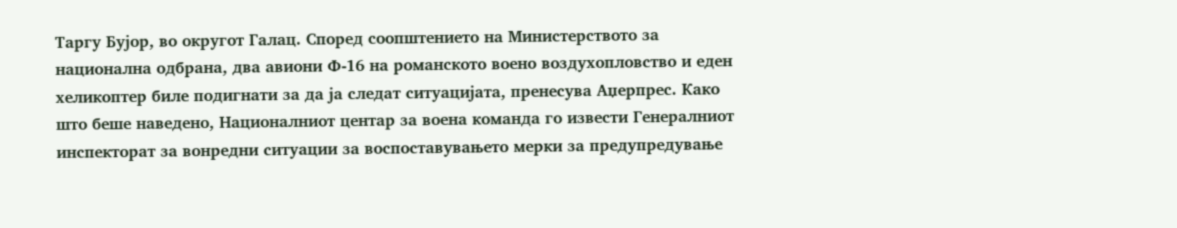Таргу Бујор, во округот Галац. Според соопштението на Министерството за национална одбрана, два авиони Ф-16 на романското воено воздухопловство и еден хеликоптер биле подигнати за да ја следат ситуацијата, пренесува Аџерпрес. Како што беше наведено, Националниот центар за воена команда го извести Генералниот инспекторат за вонредни ситуации за воспоставувањето мерки за предупредување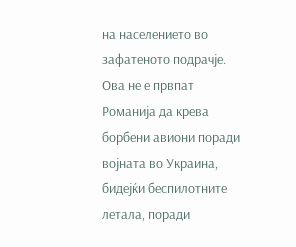на населението во зафатеното подрачје. Ова не е првпат Романија да крева борбени авиони поради војната во Украина, бидејќи беспилотните летала, поради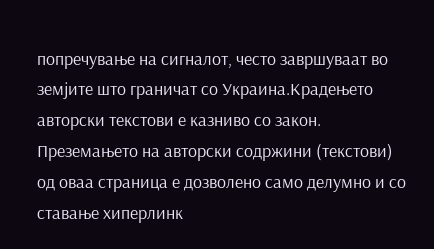попречување на сигналот, често завршуваат во земјите што граничат со Украина.Крадењето авторски текстови е казниво со закон. Преземањето на авторски содржини (текстови) од оваа страница е дозволено само делумно и со ставање хиперлинк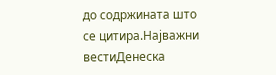до содржината што се цитира.Најважни вестиДенеска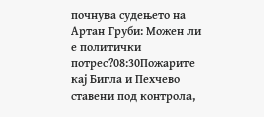почнува судењето на Артан Груби: Можен ли е политички потрес?08:30Пожарите кај Бигла и Пехчево ставени под контрола,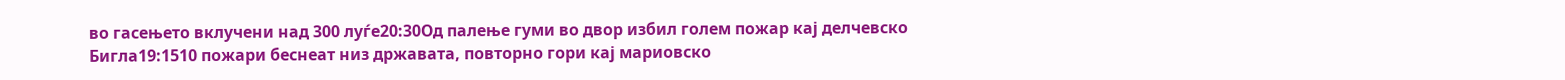во гасењето вклучени над 300 луѓе20:30Од палење гуми во двор избил голем пожар кај делчевско Бигла19:1510 пожари беснеат низ државата, повторно гори кај мариовско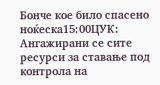Бонче кое било спасено ноќеска15:00ЦУК: Ангажирани се сите ресурси за ставање под контрола на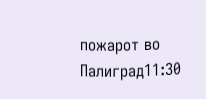пожарот во Палиград11:30